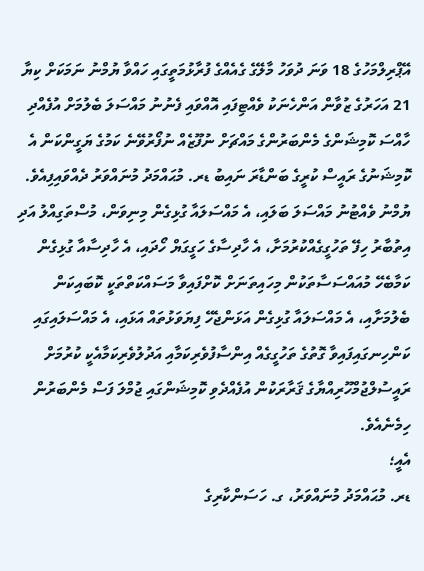އޭޕްރިލްމަހުގެ 18 ވަނަ ދުވަހު މާލޭގެ ގެއެއްގެ ފުރާޅުމަތީގައި ހައްވާ ޔުމްނު ނަމަކަށް ކިޔާ 21 އަހަރުގެ ޒުވާން އަންހެނަކު ވެއްޓިފައި އޮއްވައި ފެނުނު މައްސަލަ ބެލުމަށް އުފެއްދި ހާއްސަ ކޮމިޝަންގެ މެންބަރުންގެ މައްޗަށް ނުފޫޒެއް ނުފޯރުވޭނެ ކަމުގެ ޔަގީންކަން އެ ކޮމިޝަނުގެ ރައީސް ކުރީގެ ބަންޑާރަ ނައިބު ޑރ. މުޙައްމަދު މުނައްވަރު ދެއްވައިފިއެވެ.
ޔުމްނު ވެއްޓުނު މައްސަލަ ބަލައި، އެ މައްސަލައާ ގުޅިގެން މިނިވަން، މުސްތަގިއްލު އަދި އިތުބާރު ހިފޭ ތަހުގީގެއްކުރުމަށާ، އެ ހާދިސާގެ ހަގީގަޔް ހޯދައި، އެ ހާދިސާއާ ގުޅިގެން ކަމާބެހޭ މުއައްސަސާތަކުން މިހައިތަނަށް ކޮށްފައިވާ މަސައްކަތްތަކީ ކޮބައިކަން ބެލުމަށާއި، އެ މައްސަލައާ ގުޅިގެން އަޅަންޖެހޭ ފިޔަވަޅުތައް އަޅައި، އެ މައްސަލައިގައި ކަންހިނގައިފައިވާ ގޮތުގެ ތަހުގީގެއް އިންސާފުވެރިކަމާއި އަދުލުވެރިކަމާއެކީ ކުރުމަށް ރައީސުލްޖުމްހޫރިއްޔާގެ ޤަރާރަކުން އުފެއްދެވި ކޮމިޝަންގައި ޖުމްލަ ފަސް މެންބަރުން ހިމެނެއެވެ.
އެއީ؛
ޑރ. މުޙައްމަދު މުނައްވަރު، ގ. ހަސަންކާރިގެ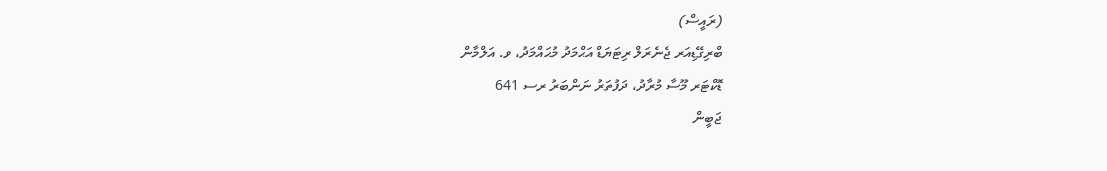(ރައީސް)
ބްރިގޭޑިއަރ ޖެނެރަލް ރިޓަޔަޑް އަޙްމަދު މުޙައްމަދު، ވ. އަލްމާން
ޑޮކްޓަރ މޫސާ މުރާދު، ދަފުތަރު ނަންބަރު ރސ 641
ޖަބީން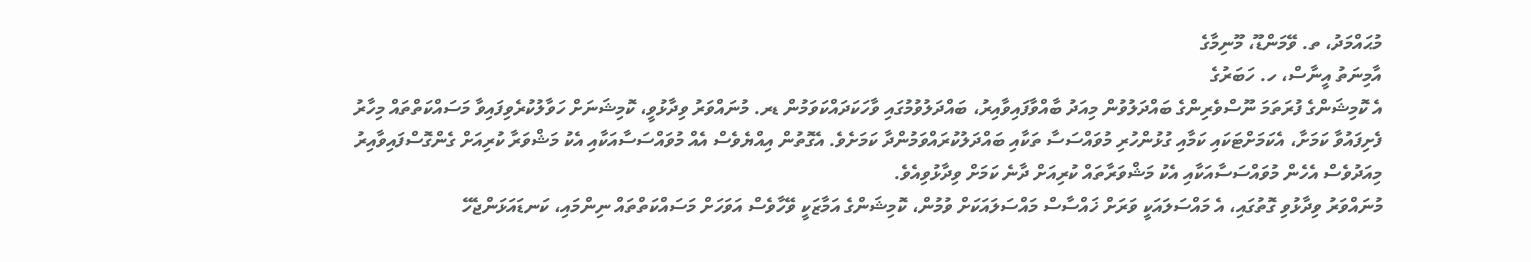މުޙައްމަދު، ތ. ވޭމަންޑޫ، މޫނިމާގެ
އާމިނަތު އީނާސް، ހ. ހަބަރުގެ
އެ ކޮމިޝަންގެ ފުރަތަމަ ނޫސްވެރިންގެ ބައްދަލުވުން މިއަދު ބާއްވާފައިވާއިރު، ބައްދަލުވުމުގައި ވާހަކަދައްކަވަމުން ޑރ. މުނައްވަރު ވިދާޅުވީ، ކޮމިޝަނަށް ހަވާލުކުރެވިފައިވާ މަސައްކަތްތައް މިހާރު ފެށިފައުވާ ކަމަށާ، އެކަމަށްޓަކައި ކަމާއި ގުޅުންހުރި މުވައްސަސާ ތަކާއި ބައްދަލުކުރައްވަމުންދާ ކަމަށެވެ. އެގޮތުން އިއްޔެވެސް އެއް މުވައްސަސާއަކާއި އެކު މަޝްވަރާ ކުރިއަށް ގެންގޮސްފައިވާއިރު މިއަދުވެސް އެހެން މުވައްސަސާއަކާއި އެކު މަޝްވަރާތައް ކުރިއަށް ދާނެ ކަމަށް ވިދާޅުވިއެވެ.
މުނައްވަރު ވިދާޅުވި ގޮތުގައި، އެ މައްސަލައަކީ ވަރަށް ޚައްސާސް މައްސަލައަކަށް ވުމުން، ކޮމިޝަންގެ އަމާޒަކީ ވޭހާވެސް އަވަހަށް މަސައްކަތްތައް ނިންމައި، ކަނޑައަޅަންޖެހޭ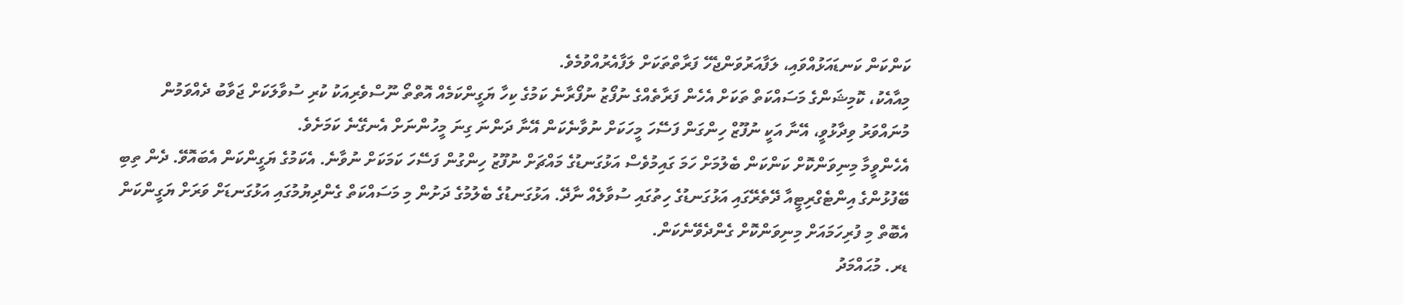ކަންކަން ކަނޑައަޅުއްވައި، ލަފާއަރުވަންޖެހޭ ފަރާތްތަކަށް ލަފާއެރުއްވުމެވެ.
މިއާއެކު، ކޮމިޝަންގެ މަސައްކަތް ތަކަށް އެހެން ފަރާތެއްގެ ނުފޯޒު ނުފޯރާނެ ކަމުގެ ކިހާ ޔަގީންކަމެއް އޮތްތޯ ނޫސްވެރިއަކު ކުރި ސުވާލަކަށް ޖަވާބު ދެއްވަމުން މުނައްވަރު ވިދާޅުވީ، އޭނާ އަކީ ނުފޫޒް ހިންގަން ފަސޭހަ މީހަކަށް ނުވާނެކަން އޭނާ ދަންނަ ގިނަ މީހުންނަށް އެނގޭނެ ކަމަށެވެ.
އެހެންވީމާ މިނިވަންކޮށް ކަންކަން ބެލުމަށް ހަމަ ގައިމުވެސް އަޅުގަނޑުގެ މައްޗަށް ނުފޫޒު ހިންގުން ފަސޭހަ ކަމަކަށް ނުވާނެ. އެކަމުގެ ޔަގީންކަން އެބައޮވޭ. ދެން ތިބި ބޭފުޅުންގެ އިންޓެގްރިޓީއާ ދޭތެރޭގައި އަޅުގަނޑުގެ ހިތުގައި ސުވާލެއް ނާދޭ. އަޅުގަނޑުގެ ބެލުމުގެ ދަށުން މި މަސައްކަތް ގެންދިޔުމުގައި އަޅުގަނޑަށް ވަރަށް ޔަގީންކަން އެބޮތް މި ފުރިހަމައަށް މިނިވަންކޮށް ގެންދެވޭނެކަން.
ޑރ. މުޙައްމަދު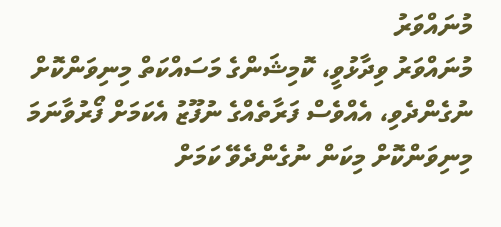މުނައްވަރު
މުނައްވަރު ވިދާޅުވީ، ކޮމިޝަންގެ މަސައްކަތް މިނިވަންކޮށް ނުގެންދެވި، އެއްވެސް ފަރާތެއްގެ ނުފޫޒު އެކަމަށް ފޯރުވާނަމަ
މިނިވަންކޮށް މިކަން ނުގެންދެވޭ ކަމަށް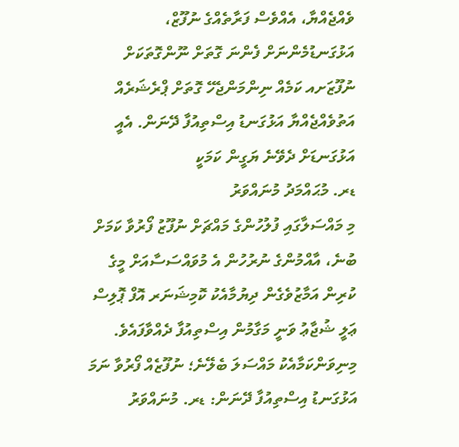ވެއްޖެއްޔާ، އެއްވެސް ފަރާތެއްގެ ނުފޫޒް، އަޅުގަނޑުމެންނަށް ފެންނަ ގޮތަށް ނޫންގޮތަކަށް ނުފޫޒަށއ ކަމެއް ނިންމަންޖެހޭ ގޮތަށް ޕްރެޝަރެއް އަތުވެއްޖެއްޔާ އަޅުގަނޑު އިސްތިއުފާ ދޭނަން. އެއީ އަޅުގަނޑަށް ދެވޭނެ ޔަގީން ކަމަކީ
ޑރ. މުޙައްމަދު މުނައްވަރު
މި މައްސަލާގައި ފުލުހުންގެ މައްޗަށް ނުފޫޒު ފޯރުވާ ކަމަށް ބުނެ، އާއްމުންގެ ނުރުހުން އެ މުވައްސަސާއަށް މީގެ ކުރިން އަމާޒުވެގެން ދިޔުމާއެކު ކޮމިޝަނަރ އޮފް ޕޮލިސް ޢަލީ ޝުޖާޢު ވަނީ މަގާމުން އިސްތިއުފާ ދެއްވާފައެވެ.
މިނިވަންކަމާއެކު މައްސަލަ ބެލޭނެ؛ ނުފޫޒެއް ފޯރުވާ ނަމަ އަޅުގަނޑު އިސްތިއުފާ ދޭނަން: ޑރ. މުނައްވަރު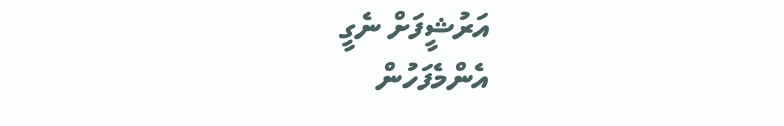އަރުޝީފަށް ނެގީ
އެންމެފަހުން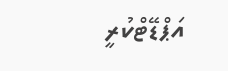އަޕްޑޭޓްކުރީ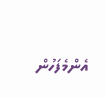އެންމެފަހުން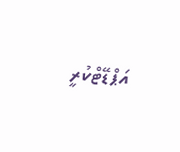އަޕްޑޭޓްކުރީ